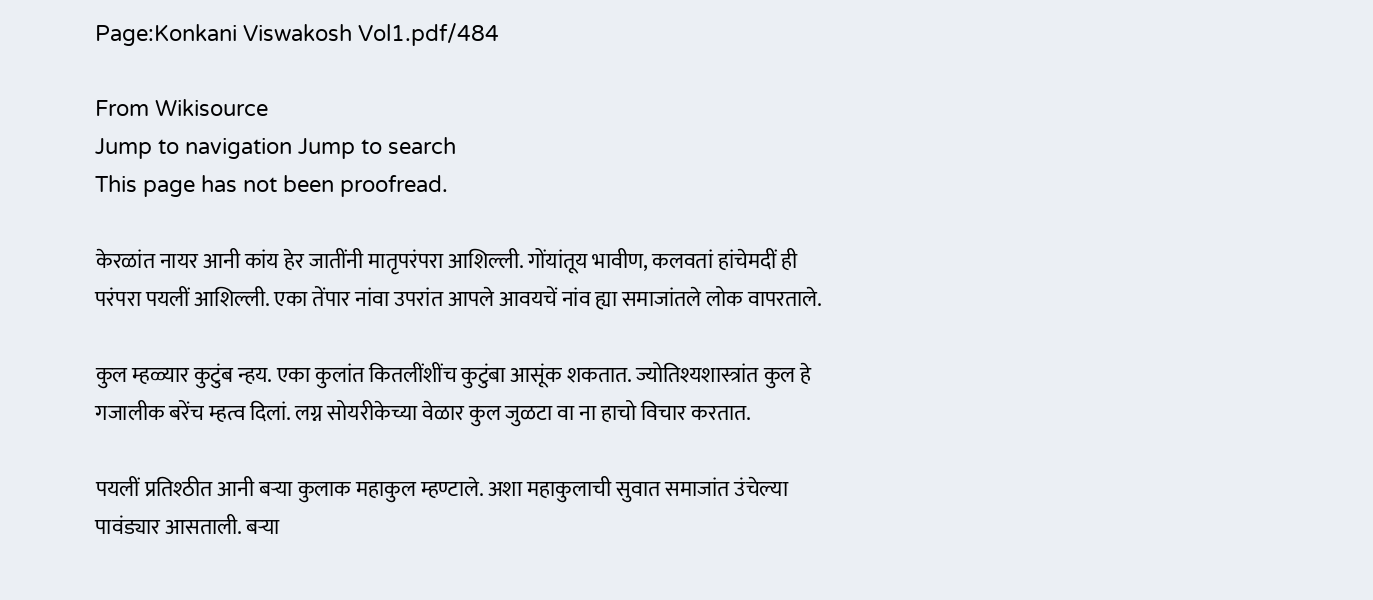Page:Konkani Viswakosh Vol1.pdf/484

From Wikisource
Jump to navigation Jump to search
This page has not been proofread.

केरळांत नायर आनी कांय हेर जातींनी मातृपरंपरा आशिल्ली. गोंयांतूय भावीण, कलवतां हांचेमदीं ही परंपरा पयलीं आशिल्ली. एका तेंपार नांवा उपरांत आपले आवयचें नांव ह्या समाजांतले लोक वापरताले.

कुल म्हळ्यार कुटुंब न्हय. एका कुलांत कितलींशींच कुटुंबा आसूंक शकतात. ज्योतिश्यशास्त्रांत कुल हे गजालीक बरेंच म्हत्व दिलां. लग्न सोयरीकेच्या वेळार कुल जुळटा वा ना हाचो विचार करतात.

पयलीं प्रतिश्ठीत आनी बर्‍या कुलाक महाकुल म्हण्टाले. अशा महाकुलाची सुवात समाजांत उंचेल्या पावंड्यार आसताली. बर्‍या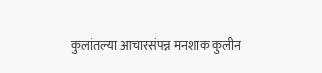कुलांतल्या आचारसंपन्न मनशाक कुलीन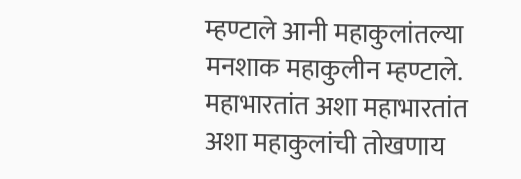म्हण्टाले आनी महाकुलांतल्या मनशाक महाकुलीन म्हण्टाले. महाभारतांत अशा महाभारतांत अशा महाकुलांची तोखणाय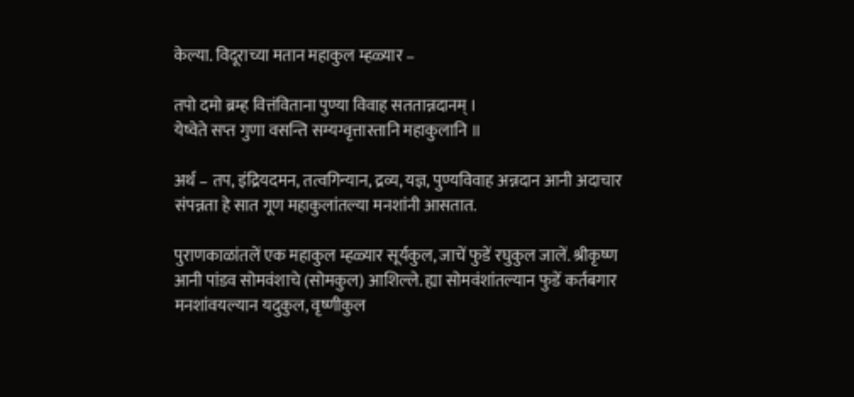केल्या. विदूराच्या मतान महाकुल म्हळ्यार –

तपो दमो ब्रम्ह वित्तंविताना पुण्या विवाह सततान्नदानम्‌ ।
येष्वेते सप्त गुणा वसन्ति सम्यग्वृत्तास्तानि महाकुलानि ॥

अर्थ – तप, इंद्रियदमन, तत्वगिन्यान, द्रव्य, यज्ञ, पुण्यविवाह अन्नदान आनी अदाचार संपन्नता हे सात गूण महाकुलांतल्या मनशांनी आसतात.

पुराणकाळांतलें एक महाकुल म्हळ्यार सूर्यकुल, जाचें फुडें रघुकुल जालें. श्रीकृष्ण आनी पांडव सोमवंशाचे (सोमकुल) आशिल्ले. ह्या सोमवंशांतल्यान फुडें कर्तबगार मनशांवयल्यान यदुकुल, वृष्णीकुल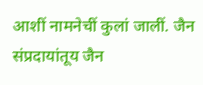आशीं नामनेचीं कुलां जालीं. जैन संप्रदायांतूय जैन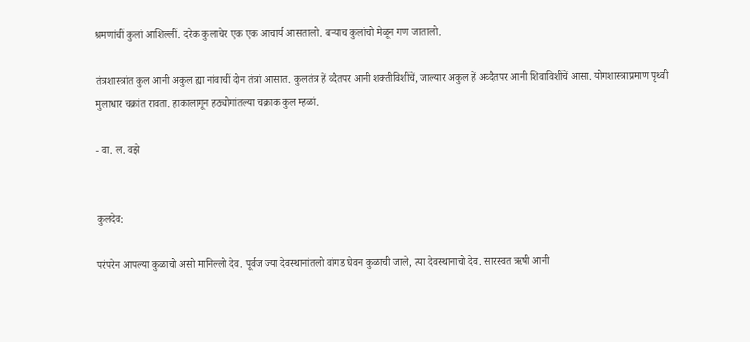श्रमणांचीं कुलां आशिल्लीं. दरेक कुलाचेर एक एक आचार्य आसतालो. बर्‍याच कुलांचो मेळून गण जातालो.

तंत्रशास्त्रांत कुल आनी अकुल ह्या नांवाचीं दोन तंत्रां आसात. कुलतंत्र हें व्दैतपर आनी शक्तीविशींचें, जाल्यार अकुल हें अव्दैतपर आनी शिवाविशींचें आसा. योगशास्त्राप्रमाण पृथ्वी मुलाधार चक्रांत रावता. हाकालागून हठ्योगांतल्या चक्राक कुल म्हळां.

- वा. ल. वझे


कुलदेव:

परंपरेन आपल्या कुळाचो असो मानिल्लो देव. पूर्वज ज्या देवस्थानांतलो वांगड घेवन कुळाची जाले, त्या देवस्थानाचो देव. सारस्वत ऋषी आनी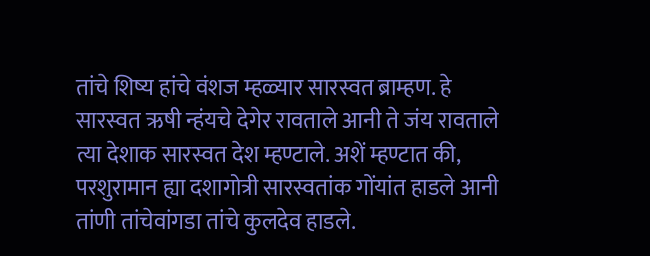तांचे शिष्य हांचे वंशज म्हळ्यार सारस्वत ब्राम्हण. हे सारस्वत ऋषी न्हंयचे देगेर रावताले आनी ते जंय रावताले त्या देशाक सारस्वत देश म्हण्टाले. अशें म्हण्टात की, परशुरामान ह्या दशागोत्री सारस्वतांक गोंयांत हाडले आनी तांणी तांचेवांगडा तांचे कुलदेव हाडले.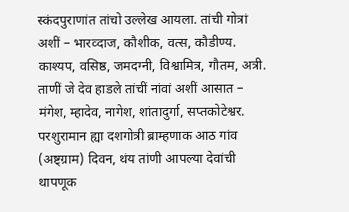स्कंदपुराणांत तांचो उल्लेख आयला. तांची गोत्रां अशीं – भारव्दाज, कौशीक, वत्स, कौडीण्य. काश्यप, वसिष्ठ, जमदग्नी, विश्वामित्र, गौतम, अत्री. ताणीं जे देव हाडले तांचीं नांवां अशीं आसात – मंगेश, म्हादेव, नागेश, शांतादुर्गा, सप्तकोटेश्वर. परशुरामान ह्या दशगोत्री ब्राम्हणाक आठ गांव (अष्ट्ग्राम) दिवन, थंय तांणी आपल्या देवांची थापणूक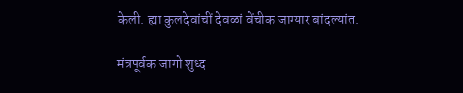केली. ह्या कुलदेवांचीं देवळां वेंचीक जाग्यार बांदल्यांत.

मंत्रपूर्वक जागो शुध्द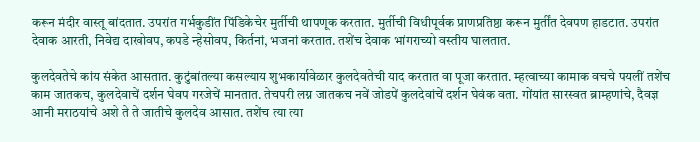करून मंदीर वास्तू बांदतात. उपरांत गर्भकुडींत पिंडिकेचेर मुर्तीची थापणूक करतात. मुर्तीची विधीपूर्वक प्राणप्रतिष्ठा करून मुर्तींत देवपण हाडटात. उपरांत देवाक आरती, निवेद्य दाखोवप, कपडे न्हेसोवप, किर्तनां, भजनां करतात. तशेंच देवाक भांगराच्यो वस्तीय घालतात.

कुलदेवतेचे कांय संकेत आसतात. कुटुंबांतल्या कसल्याय शुभकार्यावेळार कुलदेवतेची याद करतात वा पूजा करतात. म्हत्वाच्या कामाक वचचे पयलीं तशेंच काम जातकच, कुलदेवाचें दर्शन घेवप गरजेचें मानतात. तेचपरी लग्न जातकच नवें जोडपें कुलदेवांचें दर्शन घेवंक वता. गोंयांत सारस्वत ब्राम्हणांचे, दैवज्ञ आनी मराठयांचे अशे ते ते जातीचे कुलदेव आसात. तशेंच त्या त्या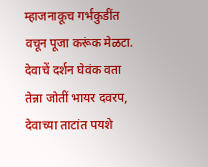म्हाजनाकूच गर्भकुडींत वचून पूजा करूंक मेळटा. देवाचें दर्शन घेवंक वता तेन्ना जोतीं भायर दवरप, देवाच्या ताटांत पयशे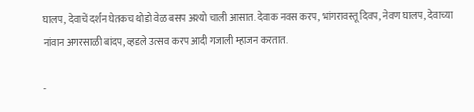घालप, देवाचें दर्शन घेतकच थोडो वेळ बसप अश्यो चाली आसात. देवाक नवस करप, भांगरावस्तू दिवप, नेवण घालप, देवाच्या नांवान अगरसाळी बांदप, व्हडले उत्सव करप आदी गजाली म्हाजन करतात.

-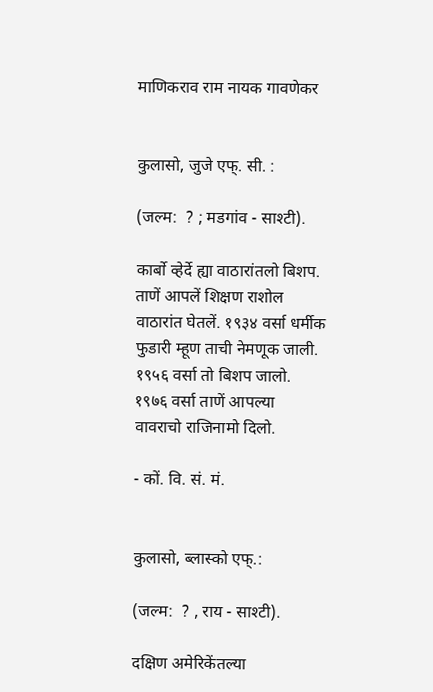माणिकराव राम नायक गावणेकर


कुलासो, जुजे एफ्‌. सी. :

(जल्म:  ? ; मडगांव - साश्टी).

कार्बो व्हेर्दे ह्या वाठारांतलो बिशप. ताणें आपलें शिक्षण राशोल वाठारांत घेतलें. १९३४ वर्सा धर्मीक फुडारी म्हूण ताची नेमणूक जाली. १९५६ वर्सा तो बिशप जालो. १९७६ वर्सा ताणें आपल्या वावराचो राजिनामो दिलो.

- कों. वि. सं. मं.


कुलासो, ब्लास्को एफ्‌.:

(जल्म:  ? , राय - साश्टी).

दक्षिण अमेरिकेंतल्या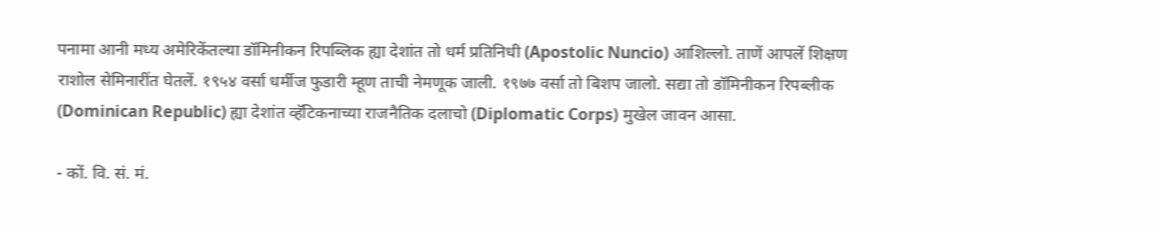पनामा आनी मध्य अमेरिकेंतल्या डॉमिनीकन रिपब्लिक ह्या देशांत तो धर्म प्रतिनिधी (Apostolic Nuncio) आशिल्लो. ताणें आपलें शिक्षण राशोल सेमिनारींत घेतलें. १९५४ वर्सा धर्मीज फुडारी म्हूण ताची नेमणूक जाली. १९७७ वर्सा तो बिशप जालो. सद्या तो डॉमिनीकन रिपब्लीक (Dominican Republic) ह्या देशांत व्हॅटिकनाच्या राजनैतिक दलाचो (Diplomatic Corps) मुखेल जावन आसा.

- कों. वि. सं. मं.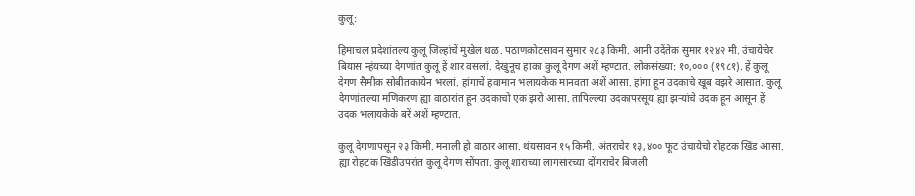कुलू:

हिमाचल प्रदेशांतल्य कुलू जिल्हांचें मुखेल थळ. पठाणकोटसावन सुमार २८३ किमी. आनी उदेंतेक सुमार १२४२ मी. उंचायेचेर बियास न्हंयच्या देगणांत कुलू हें शार वसलां. देखुनूच हाका कुलू देगण अशें म्हण्टात. लोकसंख्या: १०,००० (१९८१). हें कुलू देगण सैमीक सोबीतकायेन भरलां. हांगाचें हवामान भलायकेक मानवता अशें आसा. हांगा हून उदकाचे खूब वझरे आसात. कुलू देगणांतल्या मणिकरण ह्या वाठारांत हून उदकाचो एक झरो आसा. तापिल्ल्या उदकापरसूय ह्या झर्‍यांचे उदक हून आसून हें उदक भलायकेके बरें अशें म्हण्टात.

कुलू देगणापसून २३ किमी. मनाली हो वाठार आसा. थंयसावन १५ किमी. अंतराचेर १३,४०० फूट उंचायेचो रोहटक खिंड आसा. ह्या रोहटक खिंडीउपरांत कुलू देगण सोंपता. कुलू शाराच्या लागसारच्या दोंगराचेर बिजली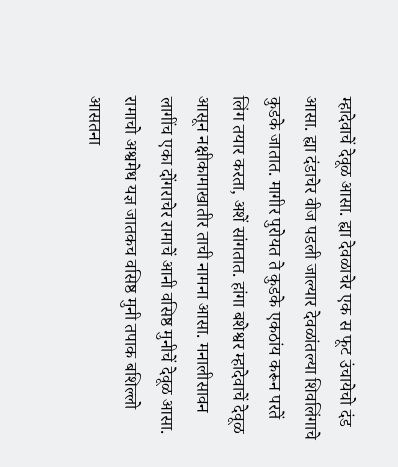म्हादेवाचें देवूळ आसा. ह्या देवळाचेर एक स फूट उंचायेचो दंड आसा. ह्या दंडाचेर वीज पडली जाल्यार देवळांतल्या शिवलिंगाचे कुडके जातात. मागीर पुरोयत ते कुडके एकठांय करून परतें लिंग तयार करता, अशें सांगतात. हांगा बशेश्वर म्हादेवाचें देवूळ आसून नक्षीकामाखातीर ताची नामना आसा. मनालीसावन लागींच एका दोंगराचेर रामाचें आनी वसिष्ठ मुनीचें देवूळ आसा. रामाचो अश्वमेध यज्ञ जातकच वसिष्ठ मुनी तपाक बशिल्लो आसतना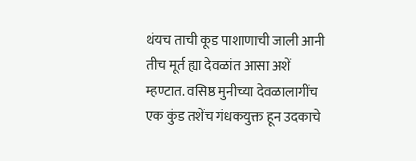थंयच ताची कूड पाशाणाची जाली आनी तीच मूर्त ह्या देवळांत आसा अशें म्हण्टात. वसिष्ठ मुनीच्या देवळालागींच एक कुंड तशेंच गंधकयुक्त हून उदकाचे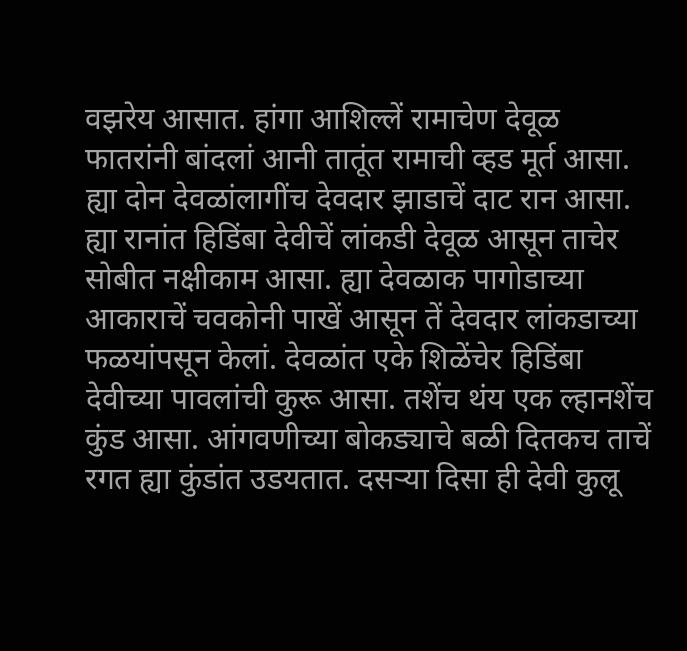वझरेय आसात. हांगा आशिल्लें रामाचेण देवूळ फातरांनी बांदलां आनी तातूंत रामाची व्हड मूर्त आसा. ह्या दोन देवळांलागींच देवदार झाडाचें दाट रान आसा. ह्या रानांत हिडिंबा देवीचें लांकडी देवूळ आसून ताचेर सोबीत नक्षीकाम आसा. ह्या देवळाक पागोडाच्या आकाराचें चवकोनी पाखें आसून तें देवदार लांकडाच्या फळयांपसून केलां. देवळांत एके शिळेंचेर हिडिंबा देवीच्या पावलांची कुरू आसा. तशेंच थंय एक ल्हानशेंच कुंड आसा. आंगवणीच्या बोकड्याचे बळी दितकच ताचें रगत ह्या कुंडांत उडयतात. दसर्‍या दिसा ही देवी कुलू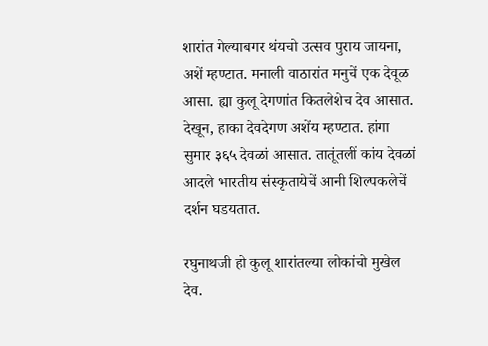शारांत गेल्याबगर थंयचो उत्सव पुराय जायना, अशें म्हण्टात. मनाली वाठारांत मनुचें एक देवूळ आसा. ह्या कुलू देगणांत कितलेशेच देव आसात. देखून, हाका देवदेगण अशेंय म्हण्टात. हांगा सुमार ३६५ देवळां आसात. तातूंतलीं कांय देवळां आदले भारतीय संस्कृतायेचें आनी शिल्पकलेचें दर्शन घडयतात.

रघुनाथजी हो कुलू शारांतल्या लोकांचो मुखेल देव.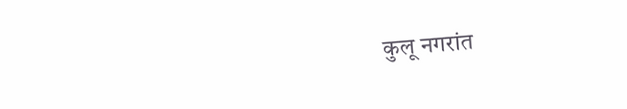कुलू नगरांत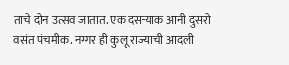ताचे दोन उत्सव जातात. एक दसर्‍याक आनी दुसरो वसंत पंचमीक. नग्गर ही कुलू राज्याची आदली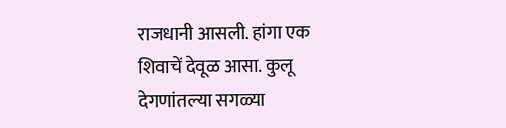राजधानी आसली. हांगा एक शिवाचें देवूळ आसा. कुलू देगणांतल्या सगळ्या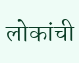लोकांची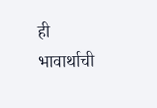ही भावार्थाची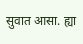सुवात आसा. ह्या